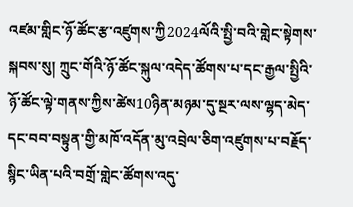འཛམ་གླིང་ཉོ་ཚོང་རྩ་འཛུགས་ཀྱི2024ལོའི་སྤྱི་བའི་གླེང་སྟེགས་སྐབས་སུ། ཀྲུང་གོའི་ཉོ་ཚོང་སྐུལ་འདེད་ཚོགས་པ་དང་རྒྱལ་སྤྱིའི་ཉོ་ཚོང་ལྟེ་གནས་ཀྱིས་ཚེས10ཉིན་མཉམ་དུ་སྔར་ལས་ལྷད་མེད་དང་བབ་བསྟུན་གྱི་མཁོ་འདོན་མུ་འབྲེལ་ཅིག་འཛུགས་པ་བརྗོད་སྙིང་ཡིན་པའི་བགྲོ་གླེང་ཚོགས་འདུ་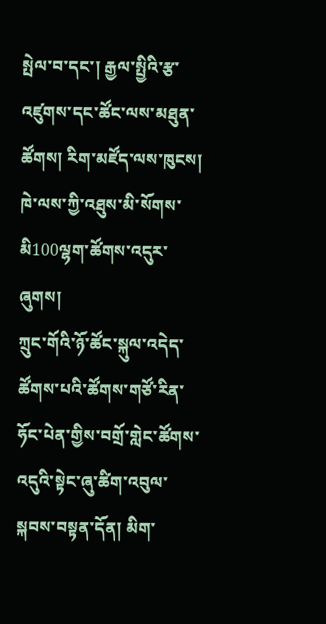སྤེལ་བ་དང་། རྒྱལ་སྤྱིའི་རྩ་འཛུགས་དང་ཚོང་ལས་མཐུན་ཚོགས། རིག་མཛོད་ལས་ཁུངས། ཁེ་ལས་ཀྱི་འཐུས་མི་སོགས་མི100ལྷག་ཚོགས་འདུར་ཞུགས།
ཀྲུང་གོའི་ཉོ་ཚོང་སྐུལ་འདེད་ཚོགས་པའི་ཚོགས་གཙོ་རིན་ཧོང་པེན་གྱིས་བགྲོ་གླེང་ཚོགས་འདུའི་སྟེང་ཞུ་ཚིག་འབུལ་སྐབས་བསྟན་དོན། མིག་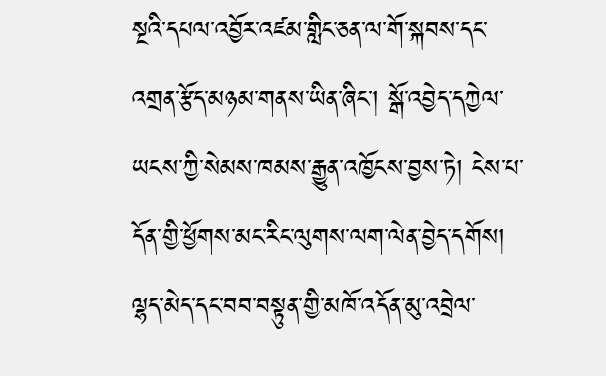སྔའི་དཔལ་འབྱོར་འཛམ་གླིང་ཅན་ལ་གོ་སྐབས་དང་འགྲན་རྩོད་མཉམ་གནས་ཡིན་ཞིང་། སྒོ་འབྱེད་དཀྱེལ་ཡངས་ཀྱི་སེམས་ཁམས་རྒྱུན་འཁྱོངས་བྱས་ཏེ། ངེས་པ་དོན་གྱི་ཕྱོགས་མང་རིང་ལུགས་ལག་ལེན་བྱེད་དགོས། ལྷད་མེད་དང་བབ་བསྟུན་གྱི་མཁོ་འདོན་མུ་འབྲེལ་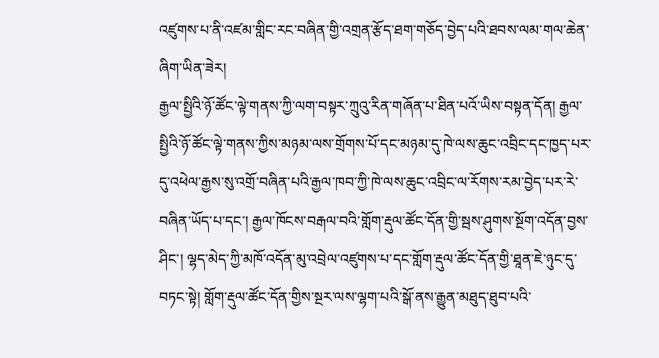འཛུགས་པ་ནི་འཛམ་གླིང་རང་བཞིན་གྱི་འགྲན་རྩོད་ཐག་གཅོད་བྱེད་པའི་ཐབས་ལམ་གལ་ཆེན་ཞིག་ཡིན་ཟེར།
རྒྱལ་སྤྱིའི་ཉོ་ཚོང་ལྟེ་གནས་ཀྱི་ལག་བསྟར་ཀྲུའུ་རིན་གཞོན་པ་ཐིན་པའོ་ཡིས་བསྟན་དོན། རྒྱལ་སྤྱིའི་ཉོ་ཚོང་ལྟེ་གནས་ཀྱིས་མཉམ་ལས་གྲོགས་པོ་དང་མཉམ་དུ་ཁེ་ལས་ཆུང་འབྲིང་དང་ཁྱད་པར་དུ་འཕེལ་རྒྱས་སུ་འགྲོ་བཞིན་པའི་རྒྱལ་ཁབ་ཀྱི་ཁེ་ལས་ཆུང་འབྲིང་ལ་རོགས་རམ་བྱེད་པར་རེ་བཞིན་ཡོད་པ་དང་། རྒྱལ་ཁོངས་བརྒལ་བའི་གློག་རྡུལ་ཚོང་དོན་གྱི་སྦས་ཤུགས་སྔོག་འདོན་བྱས་ཤིང་། ལྷད་མེད་ཀྱི་མཁོ་འདོན་མུ་འབྲེལ་འཛུགས་པ་དང་གློག་རྡུལ་ཚོང་དོན་གྱི་ཐཱན་ཇེ་ཉུང་དུ་བཏང་སྟེ། གློག་རྡུལ་ཚོང་དོན་གྱིས་སྔར་ལས་ལྷག་པའི་སྒོ་ནས་རྒྱུན་མཐུད་ཐུབ་པའི་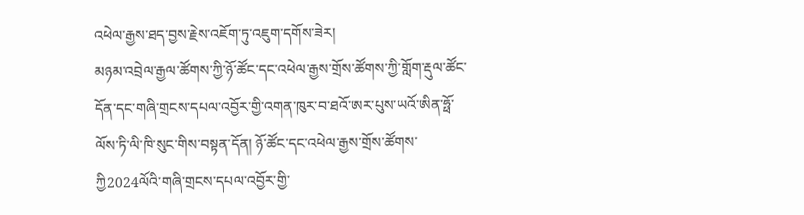འཕེལ་རྒྱས་ཐད་བྱས་རྗེས་འཇོག་ཏུ་འཇུག་དགོས་ཟེར།
མཉམ་འབྲེལ་རྒྱལ་ཚོགས་ཀྱི་ཉོ་ཚོང་དང་འཕེལ་རྒྱས་གྲོས་ཚོགས་ཀྱི་གློག་རྡུལ་ཚོང་དོན་དང་གཞི་གྲངས་དཔལ་འབྱོར་གྱི་འགན་ཁུར་བ་ཐའོ་ཨར་པུས་ཡའོ་ཨིན་ཧྥོ་ལོས་ཏི་ལི་ཁི་སུང་གིས་བསྟན་དོན། ཉོ་ཚོང་དང་འཕེལ་རྒྱས་གྲོས་ཚོགས་ཀྱི2024ལོའི་གཞི་གྲངས་དཔལ་འབྱོར་གྱི་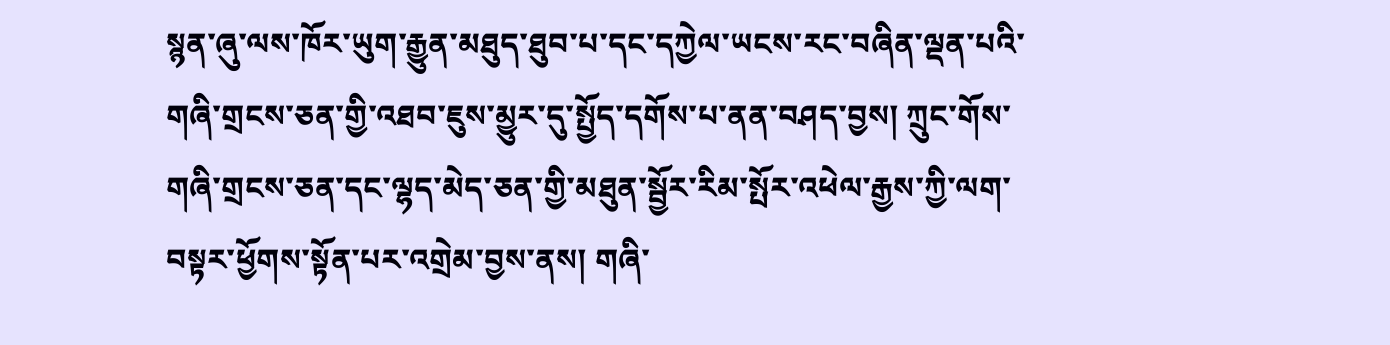སྙན་ཞུ་ལས་ཁོར་ཡུག་རྒྱུན་མཐུད་ཐུབ་པ་དང་དཀྱེལ་ཡངས་རང་བཞིན་ལྡན་པའི་གཞི་གྲངས་ཅན་གྱི་འཐབ་ཇུས་མྱུར་དུ་སྤྱོད་དགོས་པ་ནན་བཤད་བྱས། ཀྲུང་གོས་གཞི་གྲངས་ཅན་དང་ལྷད་མེད་ཅན་གྱི་མཐུན་སྦྱོར་རིམ་སྤོར་འཕེལ་རྒྱས་ཀྱི་ལག་བསྟར་ཕྱོགས་སྟོན་པར་འགྲེམ་བྱས་ནས། གཞི་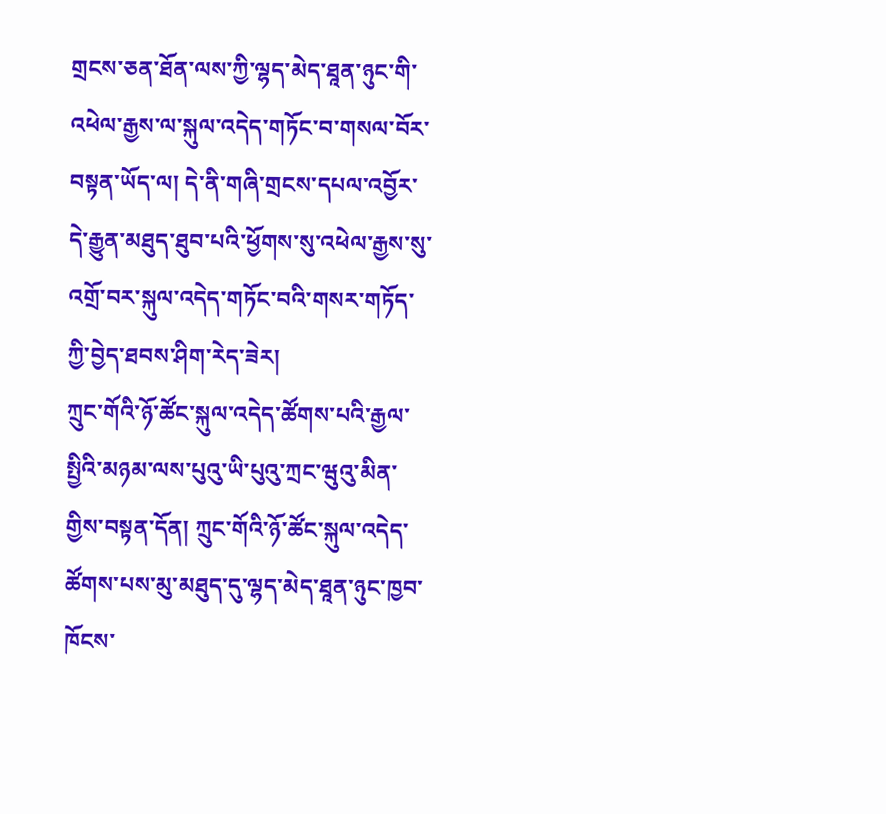གྲངས་ཅན་ཐོན་ལས་ཀྱི་ལྷད་མེད་ཐཱན་ཉུང་གི་འཕེལ་རྒྱས་ལ་སྐུལ་འདེད་གཏོང་བ་གསལ་བོར་བསྟན་ཡོད་ལ། དེ་ནི་གཞི་གྲངས་དཔལ་འབྱོར་དེ་རྒྱུན་མཐུད་ཐུབ་པའི་ཕྱོགས་སུ་འཕེལ་རྒྱས་སུ་འགྲོ་བར་སྐུལ་འདེད་གཏོང་བའི་གསར་གཏོད་ཀྱི་བྱེད་ཐབས་ཤིག་རེད་ཟེར།
ཀྲུང་གོའི་ཉོ་ཚོང་སྐུལ་འདེད་ཚོགས་པའི་རྒྱལ་སྤྱིའི་མཉམ་ལས་པུའུ་ཡི་པུའུ་ཀྲང་ཝུའུ་མིན་གྱིས་བསྟན་དོན། ཀྲུང་གོའི་ཉོ་ཚོང་སྐུལ་འདེད་ཚོགས་པས་མུ་མཐུད་དུ་ལྷད་མེད་ཐཱན་ཉུང་ཁྱབ་ཁོངས་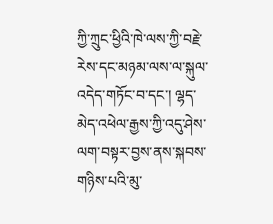ཀྱི་ཀྲུང་ཕྱིའི་ཁེ་ལས་ཀྱི་བརྗེ་རེས་དང་མཉམ་ལས་ལ་སྐུལ་འདེད་གཏོང་བ་དང་། ལྷད་མེད་འཕེལ་རྒྱས་ཀྱི་འདུ་ཤེས་ལག་བསྟར་བྱས་ནས་སྐབས་གཉིས་པའི་མུ་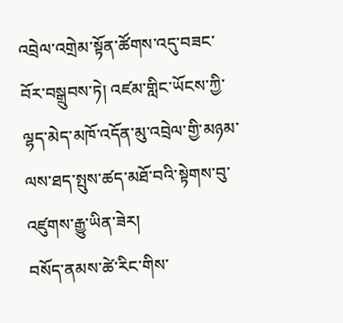འབྲེལ་འགྲེམ་སྟོན་ཚོགས་འདུ་བཟང་བོར་བསྒྲུབས་ཏེ། འཛམ་གླིང་ཡོངས་ཀྱི་ལྷད་མེད་མཁོ་འདོན་མུ་འབྲེལ་གྱི་མཉམ་ལས་ཐད་སྤུས་ཚད་མཐོ་བའི་སྟེགས་བུ་འཛུགས་རྒྱུ་ཡིན་ཟེར།
བསོད་ནམས་ཚེ་རིང་གིས་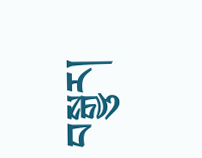བསྒྱུར།